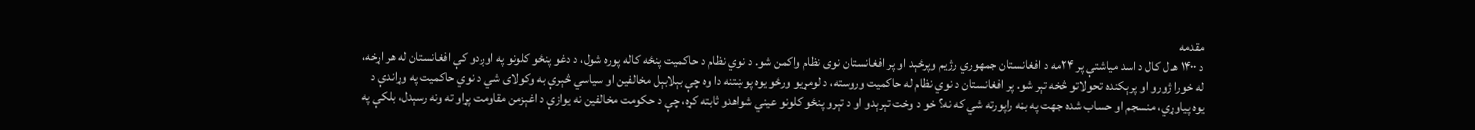مقدمه
د ۱۴۰۰ هـ ل کال د اسد میاشتې پر ۲۴مه د افغانستان جمهوري رژیم وپرځېد او پر افغانستان نوی نظام واکمن شو. د نوي نظام د حاکمیت پنځه کاله پوره شول، د دغو پنځو کلونو په اوږدو کې افغانستان له هر اړخه، له خورا ژورو او پرېکنده تحولاتو څخه تېر شو. پر افغانستان د نوي نظام له حاکمیت وروسته، د لومړيو ورځو یوه پوښتنه دا وه چې بېلابېل مخالفين او سياسي څېرې به وکولای شي د نوي حاکميت په وړاندې د يوه پياوړي، منسجم او حساب شده جهت په بڼه راپورته شي که نه؟ خو د وخت تېرېدو او د تېرو پنځو کلونو عيني شواهدو ثابته کړه، چې د حکومت مخالفين نه يوازې د اغېزمن مقاومت پړاو ته ونه رسېدل، بلکې په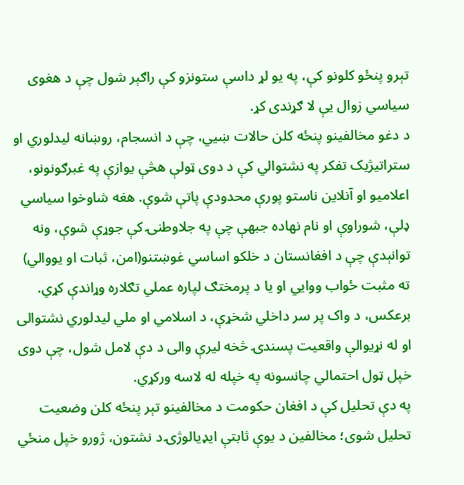تېرو پنځو کلونو کې، په يو لړ داسې ستونزو کې راګېر شول چې د هغوی سياسي زوال يې لا ګړندی کړ.
د دغو مخالفينو پنځه کلن حالات ښيي، چې د انسجام، روښانه لیدلوري او ستراتیژيک تفکر په نشتوالي کې د دوی ټولې هڅې یوازې په غبرګونونو، اعلامیو او آنلاین ناستو پورې محدودې پاتې شوې. هغه شاوخوا سياسي ډلې، شوراوې او نام نهاده جبهې چې په جلاوطنۍ کې جوړې شوې، ونه توانېدې چې د افغانستان د خلکو اساسي غوښتنو(امن، ثبات او یووالي) ته مثبت ځواب ووایي او یا د پرمختګ لپاره عملي تګلاره وړاندې کړي. برعکس، د واک پر سر داخلي شخړې، د اسلامي او ملي لیدلوري نشتوالی او له نړيوالې واقعيت پسندۍ څخه ليرې والی د دې لامل شول، چې دوی خپل ټول احتمالي چانسونه په خپله له لاسه ورکړي.
په دې تحلیل کې د افغان حکومت د مخالفينو تېر پنځه کلن وضعيت تحلیل شوی؛ مخالفین د یوې ثابتې ایډیالوژۍ د نشتون، ژورو خپل منځي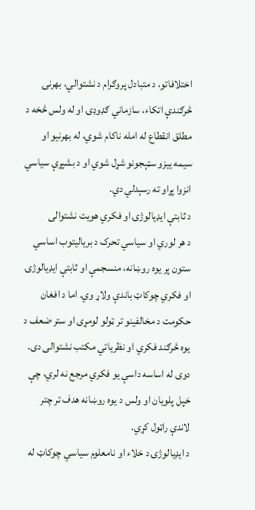اختلافاتو، د متبادل پروګرام د نشتوالي، بهرنۍ څرګندې اتکاء، سازماني ګډوډۍ او له ولس څخه د مطلق انقطاع له امله ناكام شوي، له بهرنيو او سيمه ييزو سټېجونو شړل شوي او د بشپړې سياسي انزوا پړاو ته رسېدلي دي.
د ثابتې ايډيالوژۍ او فکري هویت نشتوالی
د هر لوري او سياسي تحرک د برياليتوب اساسي ستون پر يوه روښانه، منسجمې او ثابتې ايډيالوژۍ او فکري چوکاټ باندې ولاړ وي. اما د افغان حکومت د مخالفينو تر ټولو لومړی او ستر ضعف د يوه څرګند فکري او نظرياتي مکتب نشتوالی دی. دوی له اساسه داسې يو فکري مرجع نه لري، چې خپل پلویان او ولس د یوه روښانه هدف تر چتر لاندې راټول کړي.
د ایډیالوژۍ د خلاء او نامعلوم سیاسي چوکاټ له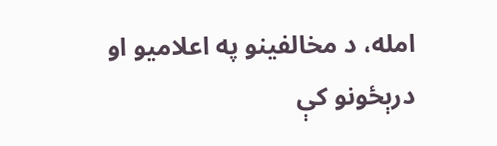امله، د مخالفینو په اعلامیو او درېځونو کې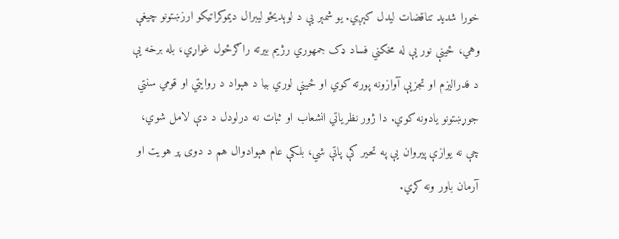خورا شدید تناقضات لیدل کېږي. یو شمېر يې د لوېدیځو لیبرال دیموکراتیکو ارزښتونو چیغې وهي، ځینې نور یې له مخکني فساد ډک جمهوري رژیم بیرته راګرځول غواړي، بله برخه یې د فدرالیزم او تجزيې آوازونه پورته کوي او ځینې لوري بیا د هېواد د روایتي او قومي سنتي جوړښتونو یادونه کوي. دا ژور نظرياتي انشعاب او ثبات نه درلودل د دې لامل شوي، چې نه یوازې پیروان یې په تحیر کې پاتې شي، بلکې عام هېوادوال هم د دوی پر هویت او آرمان باور ونه کړي.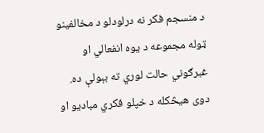د منسجم فکر نه درلودلو د مخالفینو ټوله مجموعه د يوه انفعالي او غبرګوني حالت لوري ته بېولې ده. دوی هيڅکله د خپلو فکري مباديو او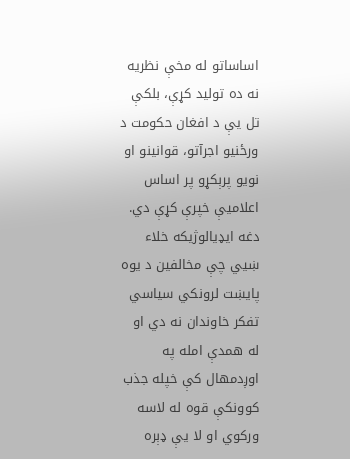اساساتو له مخې نظریه نه ده تولید کړې، بلکې تل یې د افغان حکومت د ورځنیو اجرآتو، قوانینو او نویو پرېکړو پر اساس اعلامیې خپرې کړې دي. دغه ایډیالوژیکه خلاء ښيي چې مخالفین د یوه پایښت لرونکي سياسي تفکر خاوندان نه دي او له همدې امله په اوږدمهال کې خپله جذب کوونکې قوه له لاسه ورکوي او لا یې ډېره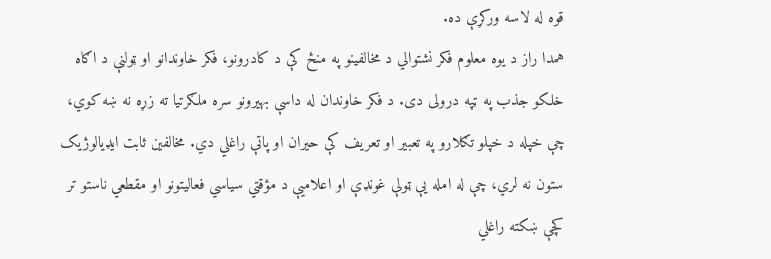قوه له لاسه ورکړې ده.
همدا راز د یوه معلوم فکر نشتوالي د مخالفینو په منځ کې د کادرونو، فکر خاوندانو او ټولنې د اګاه خلکو جذب په ټپه درولی دی. د فکر خاوندان له داسې بهیرونو سره ملګرتیا ته زړه نه ښه کوي، چې خپله د خپلو تګلارو په تعبیر او تعریف کې حیران او پاتې راغلي دي. مخالفین ثابت ایډیالوژیک ستون نه لري، چې له امله یې ټولې غونډې او اعلامیې د مؤقتي سياسي فعالیتونو او مقطعي ناستو تر کچې ښکته راغلي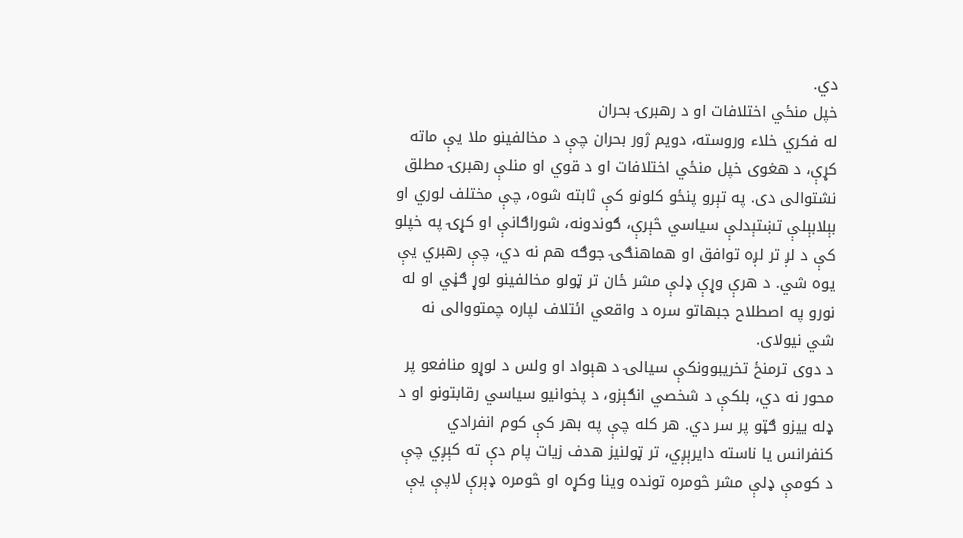دي.
خپل منځي اختلافات او د رهبرۍ بحران
له فکري خلاء وروسته، دویم ژور بحران چې د مخالفینو ملا یې ماته کړې، د هغوی خپل منځي اختلافات او د قوي او منلې رهبرۍ مطلق نشتوالی دی. په تېرو پنځو کلونو کې ثابته شوه، چې مختلف لوري او بېلابېلې تښتېدلې سیاسي څېرې، ګوندونه، شوراګانې او کړۍ په خپلو کې د لږ تر لږه توافق او هماهنګۍ جوګه هم نه دي، چې رهبري یې یوه شي. د هرې وړې ډلې مشر ځان تر ټولو مخالفینو لوړ ګڼي او له نورو په اصطلاح جبهاتو سره د واقعي ائتلاف لپاره چمتووالی نه شي نیولای.
د دوی ترمنځ تخریبوونکې سيالۍ د هېواد او ولس د لوړو منافعو پر محور نه دي، بلکې د شخصي انګېزو، د پخوانیو سیاسي رقابتونو او د ډله يیزو ګټو پر سر دي. هر کله چې په بهر کې کوم انفرادي کنفرانس یا ناسته دایرېږي، تر ټولنیز هدف زیات پام دې ته کېږي چې د کومې ډلې مشر څومره تونده وینا وکړه او څومره ډېرې لاپې یې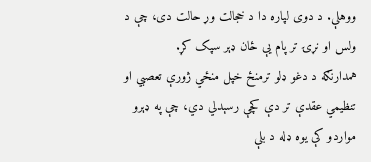ووهلې. د دوی لپاره دا د خجالت وړ حالت دی، چې د ولس او نړۍ تر پام یې ځان ډېر سپک کړ.
همدارنګه د دغو ډلو ترمنځ خپل منځي ژورې تعصبي او تنظيمي عقدې تر دې کچې رسېدلي دي، چې په ډېرو مواردو کې يوه ډله د بلې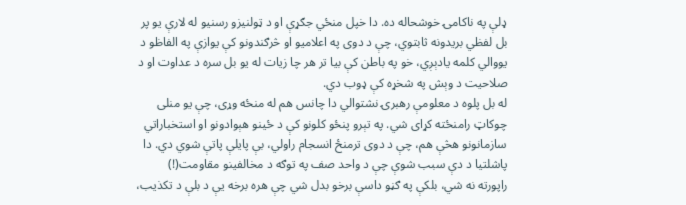ډلې په ناکامۍ خوشحاله ده. دا خپل منځي جګړې او د ټولنیزو رسنیو له لارې یو پر بل لفظي بریدونه ثابتوي، چې د دوی په اعلامیو او څرګندونو کې یوازې په الفاظو د یووالي کلمه یادېږي، خو په باطن کې بیا تر هر چا زیات له یو بل سره د عداوت او د صلاحیت د وېش په شخړه کې ډوب دي.
له بل پلوه د معلومې رهبرۍ نشتوالي دا چانس هم له منځه وړی، چې یو منلی چوکاټ رامنځته کړای شي. په تېرو پنځو کلونو کې د ځینو هېوادونو او استخباراتي سازمانونو هڅې هم، چې د دوی ترمنځ انسجام راولي، بې پایلې پاتې شوي دي. دا پاشلتیا د دې سبب شوې چې د واحد صف په توګه د مخالفینو مقاومت(!) راپورته نه شي، بلکې په ګڼو داسې برخو بدل شي چې هره برخه یې د بلې د تکذیب،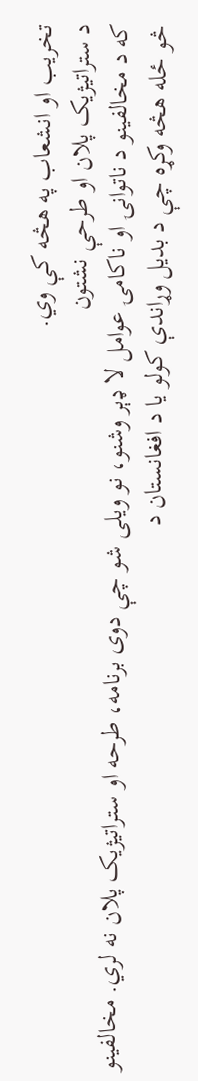تخریب او انشعاب په هڅه کې وي.
د ستراتيژيک پلان او طرحې نشتون
که د مخالفینو د ناتوانۍ او ناکامۍ عوامل لا ډېر وشنو، نو ویلی شو چې دوی برنامه، طرحه او ستراتیژیک پلان نه لري. مخالفینو څو ځله هڅه وکړه چې د بدیل وړاندې کولو یا د افغانستان د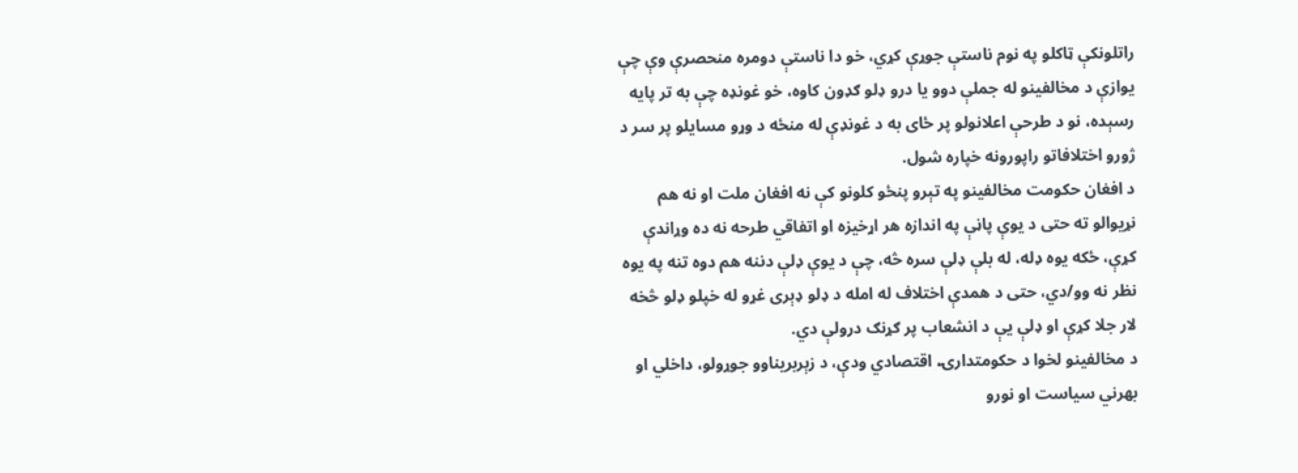راتلونکې ټاکلو په نوم ناستې جوړې کړي، خو دا ناستې دومره منحصرې وې چې یوازې د مخالفینو له جملې دوو یا درو ډلو ګډون کاوه، خو غونډه چې به تر پایه رسېده، نو د طرحې اعلانولو پر ځای به د غونډې له منځه د وړو مسایلو پر سر د ژورو اختلافاتو راپورونه خپاره شول.
د افغان حکومت مخالفینو په تېرو پنځو کلونو کې نه افغان ملت او نه هم نړیوالو ته حتی د يوې پاڼې په اندازه هر اړخیزه او اتفاقي طرحه نه ده وړاندې کړې، ځکه یوه ډله، له بلې ډلې سره څه، چې د یوې ډلې دننه هم دوه تنه په یوه نظر نه وو/دي، حتی د همدې اختلاف له امله د ډلو ډېری غړو له خپلو ډلو څخه لار جلا کړې او ډلې یې د انشعاب پر ګړنګ درولې دي.
د مخالفینو لخوا د حکومتدارۍ، اقتصادي ودې، د زېربریناوو جوړولو، داخلي او بهرني سیاست او نورو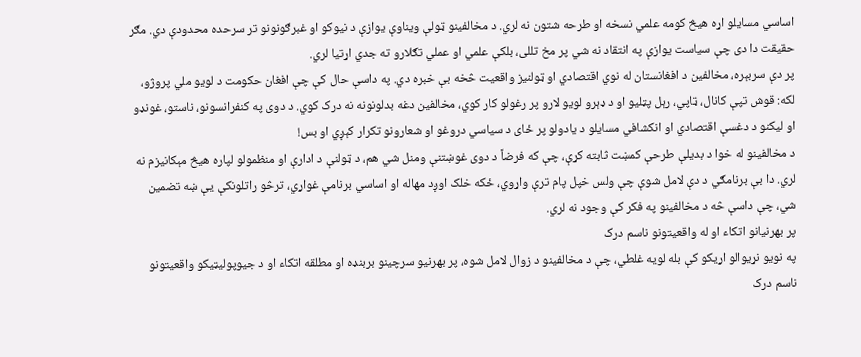اساسي مسایلو اړه هيڅ کومه علمي نسخه او طرحه شتون نه لري. د مخالفینو ټولې ویناوې يوازې د نیوکو او غبرګونونو تر سرحده محدودې دي. مګر حقيقت دا دی چې سياست یوازې په انتقاد نه شي پر مخ تللی، بلکې علمي او عملي تګلارو ته جدي اړتيا لري.
پر دې سربېره، مخالفین د افغانستان له نوي اقتصادي او ټولنیز واقعیت څخه بې خبره دي. په داسې حال کې چې افغان حکومت د لویو ملي پروژو، لکه: قوش تپې کانال، ټاپي، رېل پټلیو او د ډېرو لويو لارو پر رغولو کار کوي، مخالفین دغه بدلونونه نه درک کوي. د دوی په کنفرانسونو، ناستو، غونډو او لیکنو د دغسې اقتصادي او انکشافي مسایلو د یادولو پر ځای د سیاسي دروغو او شعارونو تکرار کېږي او بس!
د مخالفینو له خوا د بدیلې طرحې کمښت ثابته کړې، چې که فرضاً د دوی غوښتنې ومنل شي هم، د ټولنې د ادارې او منظمولو لپاره هيڅ مېکانيزم نه لري. دا بې برنامګي د دې لامل شوې چې ولس خپل پام ترې واړوي، ځکه خلک اوږد مهاله او اساسي برنامې غواړي، ترڅو راتلونکې یې ښه تضمین شي، چې داسې څه د مخالفینو په فکر کې وجود نه لري.
پر بهرنیانو اتکاء او له واقعیتونو ناسم درک
په نویو نړیوالو اړيکو کې بله لویه غلطي، چې د مخالفینو د زوال لامل شوه، پر بهرنيو سرچينو بربنډه او مطلقه اتکاء او د جیوپولیټیکو واقعیتونو ناسم درک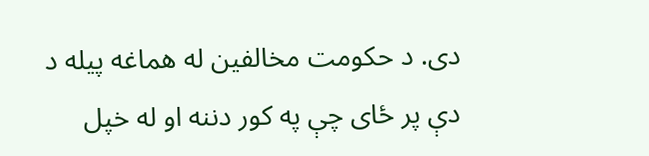دی. د حکومت مخالفین له هماغه پیله د دې پر ځای چې په کور دننه او له خپل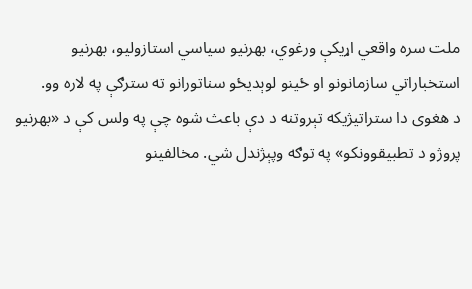ملت سره واقعي اړیکې ورغوي، بهرنیو سیاسي استازولیو، بهرنیو استخباراتي سازمانونو او ځینو لوېدیځو سناتورانو ته سترګې په لاره وو.
د هغوی دا ستراتیژیکه تېروتنه د دې باعث شوه چې په ولس کې د «بهرنیو پروژو د تطبیقوونکو» په توګه وپېژندل شي. مخالفینو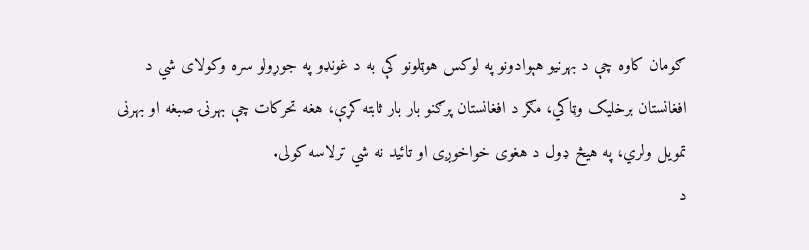ګومان کاوه چې د بهرنیو هېوادونو په لوکس هوټلونو کې به د غونډو په جوړولو سره وکولای شي د افغانستان برخلیک وټاکي، مګر د افغانستان پرګنو بار بار ثابته کړې، هغه تحرکات چې بهرنۍ صبغه او بهرنی تمویل ولري، په هيڅ ډول د هغوی خواخوږی او تائید نه شي ترلاسه کولی.
د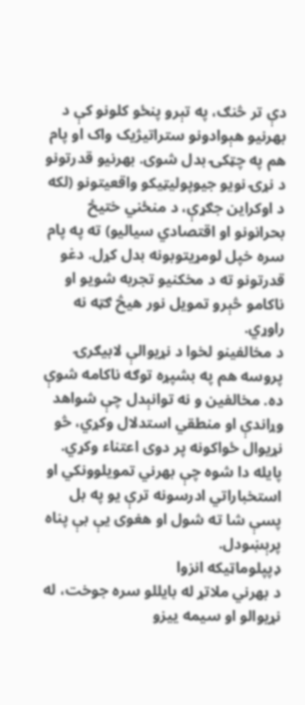دې تر څنګ، په تېرو پنځو کلونو کې د بهرنيو هېوادونو ستراتيژیک واک او پام هم په چټکۍ بدل شوی. بهرنيو قدرتونو د نړۍ نویو جيوپوليټيکو واقعيتونو (لکه د اوکراين جګړې، د منځني ختيځ بحرانونو او اقتصادي سيالیو) ته په پام سره خپل لومړیتوبونه بدل کړل. دغو قدرتونو ته د مخکنیو تجربه شویو او ناکامو څېرو تمویل نور هيڅ ګټه نه راوړي.
د مخالفینو لخوا د نړیوالې لابیګرۍ پروسه هم په بشپړه توګه ناکامه شوې ده. مخالفین و نه توانېدل چې شواهد وړاندې او منطقي استدلال وکړي، څو نړیوال ځواکونه پر دوی اعتناء وکړي. پایله دا شوه چې بهرني تمویلوونکي او استخباراتي ادرسونه ترې یو په بل پسې شا ته شول او هغوی یې بې پناه پرېښودل.
ډپپلوماټیکه انزوا
د بهرني ملاتړ له بايللو سره جوخت، له نړيوالو او سيمه ييزو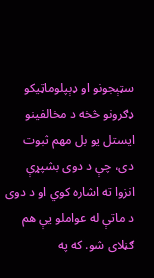سټېجونو او ډېپلوماټيکو ډګرونو څخه د مخالفينو ایستل یو بل مهم ثبوت دی، چې د دوی بشپړې انزوا ته اشاره کوي او د دوی د ماتې له عواملو یې هم ګڼلای شو. که په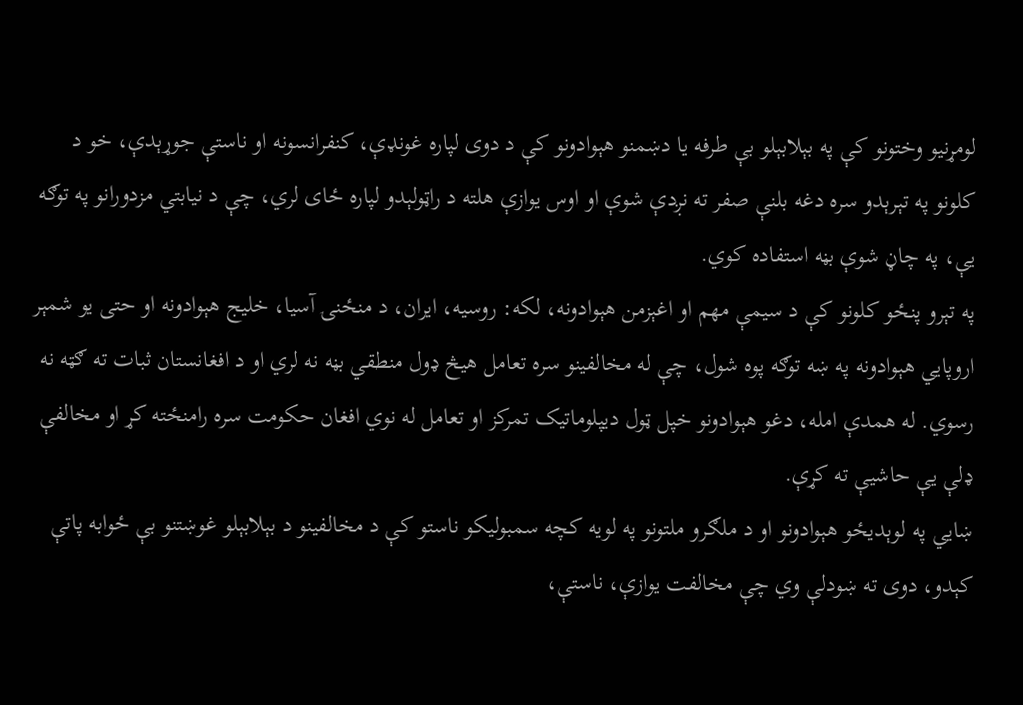لومړنیو وختونو کې په بېلابېلو بې طرفه یا دښمنو هېوادونو کې د دوی لپاره غونډې، کنفرانسونه او ناستې جوړېدې، خو د کلونو په تېرېدو سره دغه بلنې صفر ته نږدې شوې او اوس یوازې هلته د راټولېدو لپاره ځای لري، چې د نیابتي مزدورانو په توګه یې، په چاڼ شوې بڼه استفاده کوي.
په تېرو پنځو کلونو کې د سیمې مهم او اغېزمن هېوادونه، لکه: روسیه، ایران، د منځنۍ آسیا، خلیج هېوادونه او حتی یو شمېر اروپايي هېوادونه په ښه توګه پوه شول، چې له مخالفینو سره تعامل هیڅ ډول منطقي بڼه نه لري او د افغانستان ثبات ته ګټه نه رسوي. له همدې امله، دغو هېوادونو خپل ټول دیپلوماتیک تمرکز او تعامل له نوي افغان حکومت سره رامنځته کړ او مخالفې ډلې یې حاشیې ته کړې.
ښايي په لوېدیځو هېوادونو او د ملګرو ملتونو په لویه کچه سمبولیکو ناستو کې د مخالفینو د بېلابېلو غوښتنو بې ځوابه پاتې کېدو، دوی ته ښودلې وي چې مخالفت یوازې، ناستې،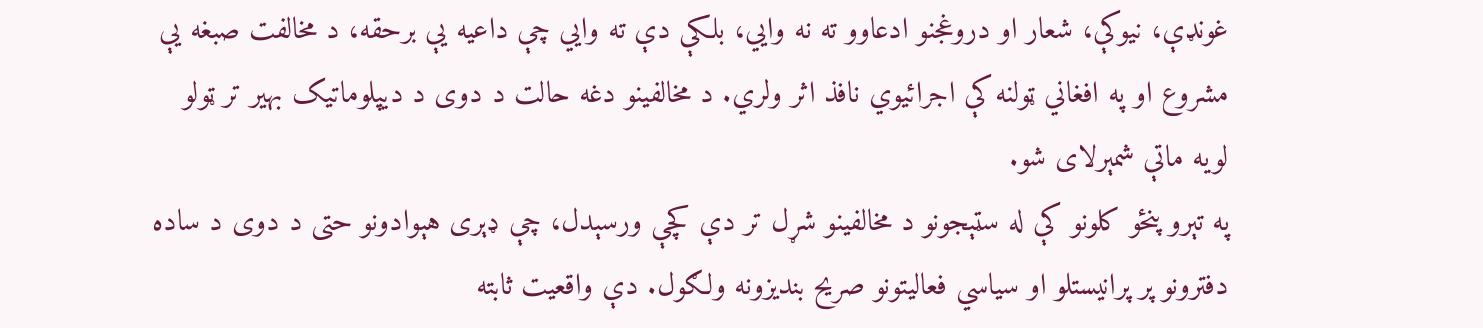غونډې، نیوکې، شعار او دروغجنو ادعاوو ته نه وايي، بلکې دې ته وايي چې داعیه یې برحقه، د مخالفت صبغه یې مشروع او په افغاني ټولنه کې اجرائیوي نافذ اثر ولري. د مخالفینو دغه حالت د دوی د دیپلوماتیک بهیر تر ټولو لویه ماتې شمېرلای شو.
په تېرو پنځو کلونو کې له سټېجونو د مخالفینو شړل تر دې کچې ورسېدل، چې ډېری هېوادونو حتی د دوی د ساده دفترونو پر پرانیستلو او سیاسي فعالیتونو صریح بندیزونه ولګول. دې واقعیت ثابته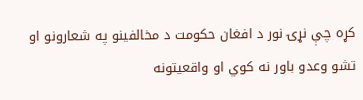کړه چې نړۍ نور د افغان حکومت د مخالفینو په شعارونو او تشو وعدو باور نه کوي او واقعیتونه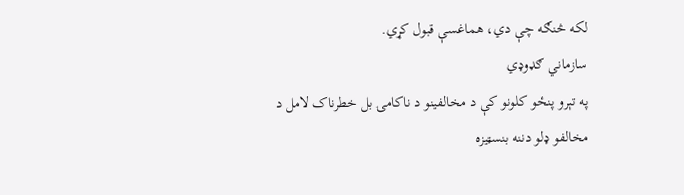لکه څنګه چې دي، هماغسې قبول کړي.
سازماني ګډوډي
په تېرو پنځو کلونو کې د مخالفینو د ناکامۍ بل خطرناک لامل د مخالفو ډلو دننه بنسټیزه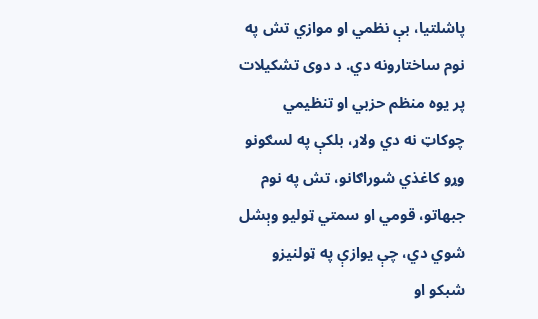پاشلتیا، بې نظمي او موازي تش په نوم ساختارونه دي. د دوی تشکیلات پر یوه منظم حزبي او تنظيمي چوکاټ نه دي ولاړ، بلکې په لسګونو وړو کاغذي شوراګانو، تش په نوم جبهاتو، قومي او سمتي ټولیو وېشل شوي دي، چې یوازې په ټولنیزو شبکو او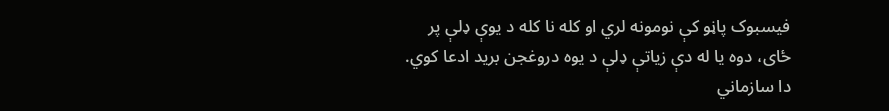فیسبوک پاڼو کې نومونه لري او کله نا کله د یوې ډلې پر ځای، دوه یا له دې زیاتې ډلې د یوه دروغجن برید ادعا کوي.
دا سازماني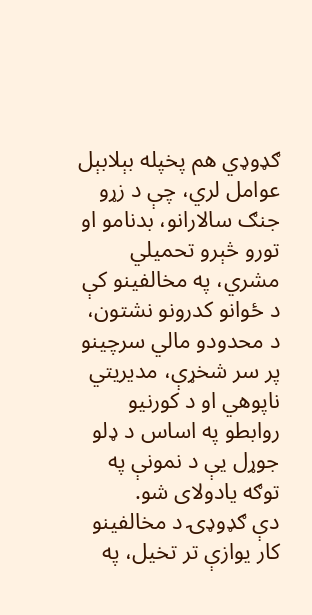ګډوډي هم پخپله بېلابېل عوامل لري، چې د زړو جنګ سالارانو، بدنامو او تورو څېرو تحمیلي مشري، په مخالفینو کې د ځوانو کدرونو نشتون، د محدودو مالي سرچینو پر سر شخړې، مدیریتي ناپوهي او د کورنیو روابطو په اساس د ډلو جوړل یې د نمونې په توګه یادولای شو.
دې ګډوډۍ د مخالفینو کار يوازې تر تخیل، په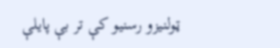ټولنیزو رسنیو کې تر بې پايلې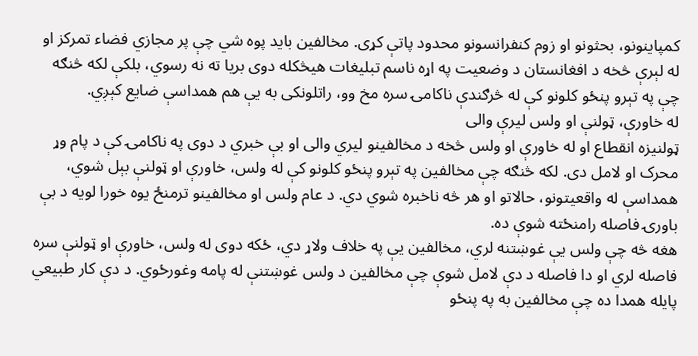کمپاينونو، بحثونو او زوم کنفرانسونو محدود پاتې کړی. مخالفین باید پوه شي چې پر مجازي فضاء تمرکز او له لېرې څخه د افغانستان د وضعیت په اړه ناسم تبلیغات هیڅکله دوی بریا ته نه رسوي، بلکې لکه څنګه چې په تېرو پنځو کلونو کې له څرګندې ناکامۍ سره مخ وو، راتلونکی به یې هم همداسې ضایع کېږي.
له خاورې، ټولنې او ولس لیرې والی
ټولنيزه انقطاع او له خاورې او ولس څخه د مخالفینو لیري والی او بې خبري د دوی په ناکامۍ کې د پام وړ محرک او لامل دی. لکه څنګه چې مخالفین په تېرو پنځو کلونو کې له ولس، خاورې او ټولنې بېل شوي، همداسې له واقعیتونو، حالاتو او هر څه ناخبره شوي دي. د عام ولس او مخالفینو ترمنځ یوه خورا لویه د بې باورۍ فاصله رامنځته شوې ده.
هغه څه چې ولس یې غوښتنه لري، مخالفین یې په خلاف ولاړ دي، ځکه دوی له ولس، خاورې او ټولنې سره فاصله لري او دا فاصله د دې لامل شوې چې مخالفین د ولس غوښتنې له پامه وغورځوي. د دې کار طبیعي پایله همدا ده چې مخالفین به په پنځو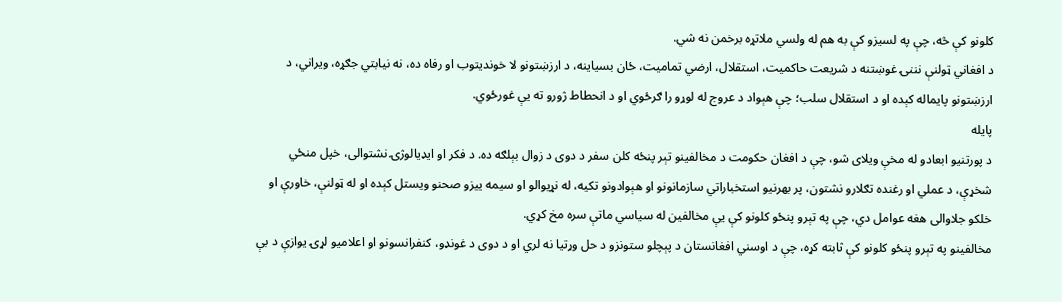کلونو کې څه، چې په لسیزو کې به هم له ولسي ملاتړه برخمن نه شي.
د افغاني ټولنې نننۍ غوښتنه د شریعت حاکمیت، استقلال، ارضي تمامیت، ځان بسیاینه، د ارزښتونو لا خوندیتوب او رفاه ده، نه نیابتي جګړه، ویراني، د ارزښتونو پایماله کېده او د استقلال سلب؛ چې هېواد د عروج له لوړو را ګرځوي او د انحطاط ژورو ته یې غورځوي.
پایله
د پورتنیو ابعادو له مخې ویلای شو، چې د افغان حکومت د مخالفینو تېر پنځه کلن سفر د دوی د زوال بېلګه ده. د فکر او ایډیالوژۍ نشتوالی، خپل منځي شخړې، د عملي او رغنده تګلارو نشتون، پر بهرنیو استخباراتي سازمانونو او هېوادونو تکیه، له نړیوالو او سیمه ییزو صحنو ویستل کېده او له ټولنې، خاورې او خلکو جلاوالی هغه عوامل دي، چې په تېرو پنځو کلونو کې یې مخالفین له سیاسي ماتې سره مخ کړي.
مخالفینو په تېرو پنځو کلونو کې ثابته کړه، چې د اوسني افغانستان د پېچلو ستونزو د حل وړتیا نه لري او د دوی د غونډو، کنفرانسونو او اعلامیو لړۍ یوازې د بې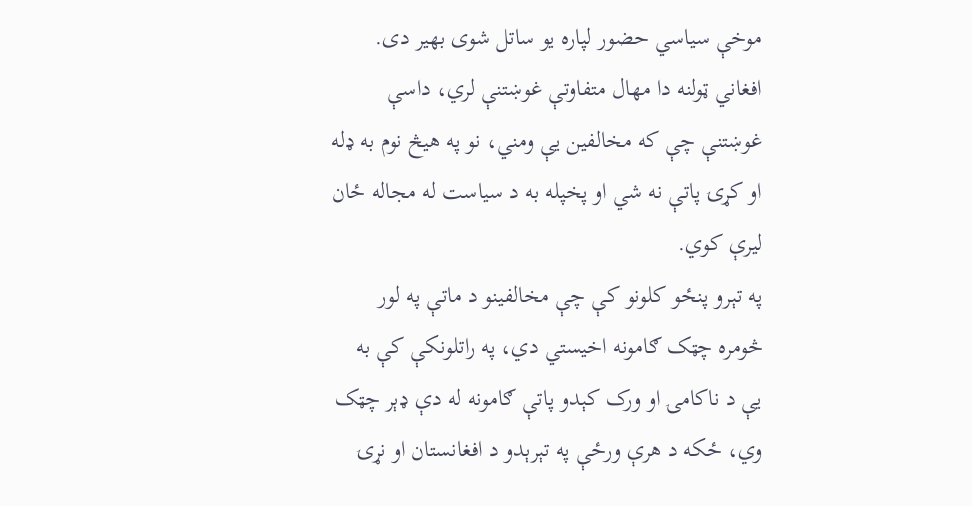موخې سیاسي حضور لپاره یو ساتل شوی بهیر دی. افغاني ټولنه دا مهال متفاوتې غوښتنې لري، داسې غوښتنې چې که مخالفین یې ومني، نو په هیڅ نوم به ډله او کړۍ پاتې نه شي او پخپله به د سیاست له مجاله ځان لیرې کوي.
په تېرو پنځو کلونو کې چې مخالفینو د ماتې په لور څومره چټک ګامونه اخیستي دي، په راتلونکې کې به یې د ناکامۍ او ورک کېدو پاتې ګامونه له دې ډېر چټک وي، ځکه د هرې ورځې په تېرېدو د افغانستان او نړۍ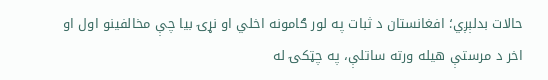حالات بدلېږي؛ افغانستان د ثبات په لور ګامونه اخلي او نړۍ بیا چې مخالفینو اول او اخر د مرستې هیله ورته ساتلې، په چټکۍ له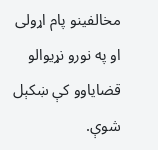مخالفینو پام اړولی او په نورو نړیوالو قضایاوو کې ښکېل شوې.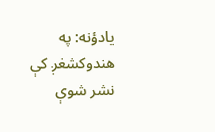یادؤنه: په هندوکشغږ کې نشر شوې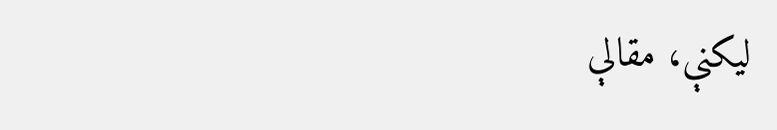لیکنې، مقالې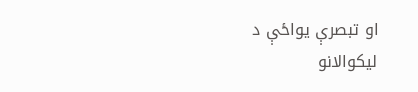او تبصرې یواځې د لیکوالانو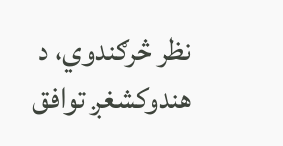نظر څرګندوي، د هندوکشغږ توافق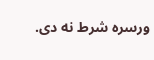ورسره شرط نه دی.